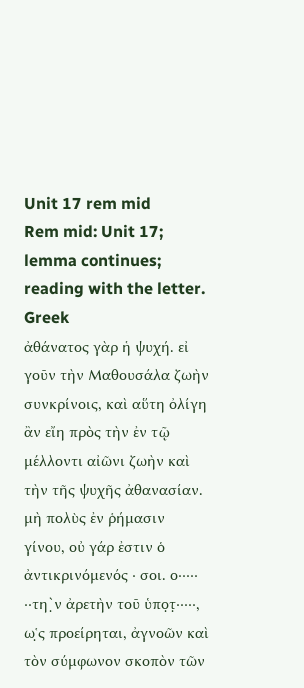Unit 17 rem mid
Rem mid: Unit 17; lemma continues; reading with the letter.
Greek
ἀθάνατος γὰρ ἡ ψυχή. εἰ γοῦν τὴν Μαθουσάλα ζωὴν συνκρίνοις, καὶ αὕτη ὀλίγη ἂν εἴη πρὸς τὴν ἐν τῷ μέλλοντι αἰῶνι ζωὴν καὶ τὴν τῆς ψυχῆς ἀθανασίαν. μὴ πολὺς ἐν ῥήμασιν γίνου, οὐ γάρ ἐστιν ὁ ἀντικρινόμενός · σοι. ο····· ··τη`̣ν ἀρετὴν τοῦ ὑπο̣τ̣·····, ω῾̣ς προείρηται, ἀγνοῶν καὶ τὸν σύμφωνον σκοπὸν τῶν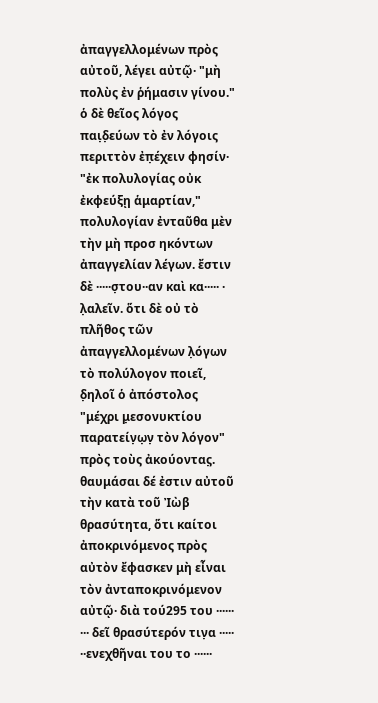ἀπαγγελλομένων πρὸς αὐτοῦ, λέγει αὐτῷ· "μὴ πολὺς ἐν ῥήμασιν γίνου." ὁ δὲ θεῖος λόγος παι̣δ̣εύων τὸ ἐν λόγ̣οις περιττὸν ἐπ̣έχειν φησίν· "ἐκ πολυλογίας οὐκ ἐκφεύξῃ ἁμαρτίαν," πολυλογίαν ἐνταῦθα μὲν τὴν μὴ προσ ηκόντων ἀπαγγελίαν λέγων. ἔστιν δὲ ·····σ̣του··αν καὶ κα····· · λ̣αλεῖν. ὅτι δὲ οὐ τὸ πλῆθος τῶν ἀπαγγελλομένων λ̣όγων τὸ πολύλογον ποιεῖ, δ̣ηλοῖ ὁ ἀπόστολος "μέχρι μ̣εσονυκτίου παρατείν̣ω̣ν̣ τὸν λόγον" πρὸς τοὺς ἀκούοντας̣. θαυμάσαι δέ ἐστιν αὐτοῦ τὴν κατὰ τοῦ Ἰὼβ θρασύτητα, ὅτι καίτοι ἀποκρινόμενος πρὸς αὐτὸν ἔφασκεν μὴ εἶναι τὸν ἀνταποκρινόμενον αὐτῷ· διὰ τού295 του ······ ··· δεῖ θρασύτερόν τιν̣α ····· ··ενεχθῆναι του το ······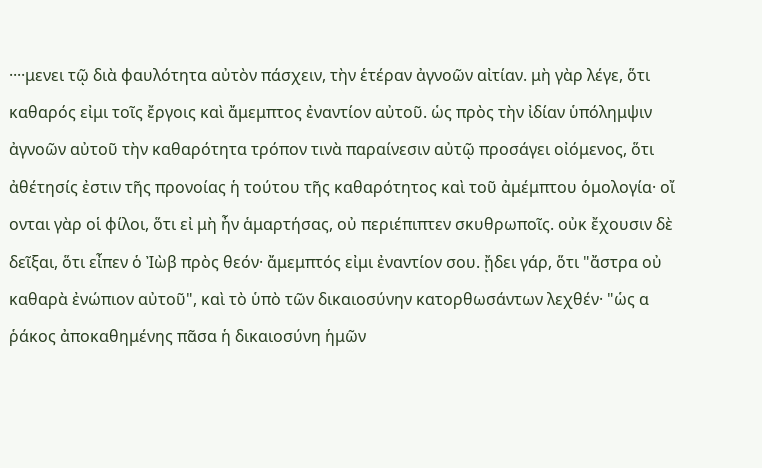····μενει τῷ διὰ φαυλότητα αὐτὸν πάσχειν, τὴν ἑτέραν ἀγνοῶν αἰτίαν. μὴ γὰρ λέγε, ὅτι καθαρός εἰμι τοῖς ἔργοις καὶ ἄμεμπτος ἐναντίον αὐτοῦ. ὡς πρὸς τὴν ἰδίαν ὑπόλημψιν ἀγνοῶν αὐτοῦ τὴν καθαρότητα τρόπον τινὰ παραίνεσιν αὐτῷ προσάγει οἰόμενος, ὅτι ἀθέτησίς ἐστιν τῆς προνοίας ἡ τούτου τῆς καθαρότητος καὶ τοῦ ἀμέμπτου ὁμολογία· οἴ ονται γὰρ οἱ φίλοι, ὅτι εἰ μὴ ἦν ἁμαρτήσας, οὐ περιέπιπτεν σκυθρωποῖς. οὐκ ἔχουσιν δὲ δεῖξαι, ὅτι εἶπεν ὁ Ἰὼβ πρὸς θεόν· ἄμεμπτός εἰμι ἐναντίον σου. ᾔδει γάρ, ὅτι "ἄστρα οὐ καθαρὰ ἐνώπιον αὐτοῦ", καὶ τὸ ὑπὸ τῶν δικαιοσύνην κατορθωσάντων λεχθέν· "ὡς α ῥάκος ἀποκαθημένης πᾶσα ἡ δικαιοσύνη ἡμῶν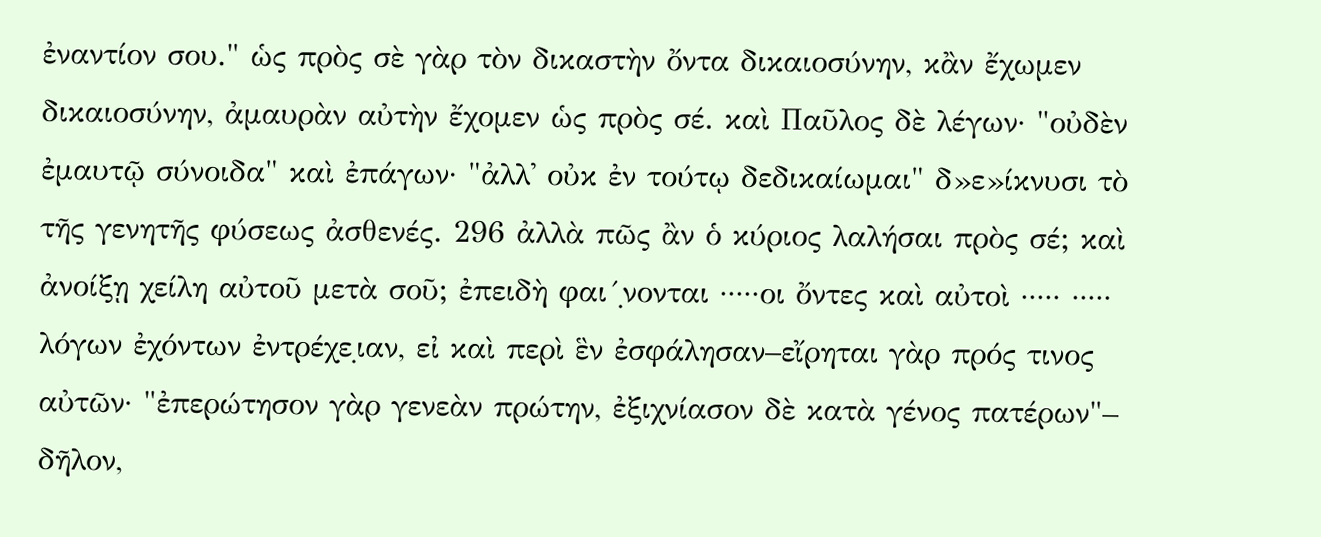ἐναντίον σου." ὡς πρὸς σὲ γὰρ τὸν δικαστὴν ὄντα δικαιοσύνην, κἂν ἔχωμεν δικαιοσύνην, ἀμαυρὰν αὐτὴν ἔχομεν ὡς πρὸς σέ. καὶ Παῦλος δὲ λέγων· "οὐδὲν ἐμαυτῷ σύνοιδα" καὶ ἐπάγων· "ἀλλ' οὐκ ἐν τούτῳ δεδικαίωμαι" δ»ε»ίκνυσι τὸ τῆς γενητῆς φύσεως ἀσθενές. 296 ἀλλὰ πῶς ἂν ὁ κύριος λαλήσαι πρὸς σέ; καὶ ἀνοίξῃ χείλη αὐτοῦ μετὰ σοῦ; ἐπειδὴ φαι´̣νονται ·····οι ὄντες καὶ αὐτοὶ ····· ····· λόγων ἐχόντων ἐντρέχε̣ιαν, εἰ καὶ περὶ ἓν ἐσφάλησαν–εἴρηται γὰρ πρός τινος αὐτῶν· "ἐπερώτησον γὰρ γενεὰν πρώτην, ἐξιχνίασον δὲ κατὰ γένος πατέρων"– δῆλον,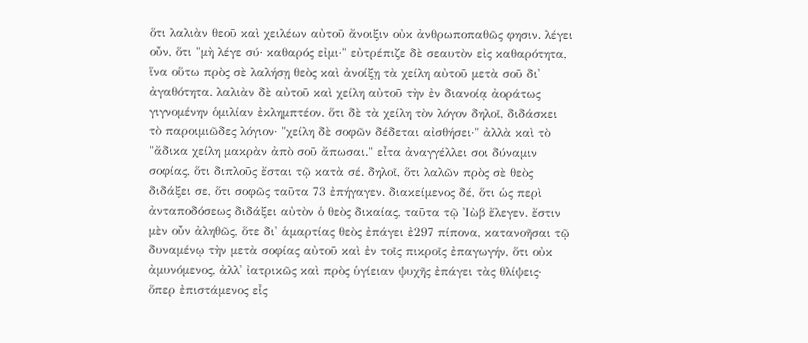ὅτι λαλιὰν θεοῦ καὶ χειλέων αὐτοῦ ἄνοιξιν οὐκ ἀνθρωποπαθῶς φησιν. λέγει οὖν, ὅτι "μὴ λέγε σύ· καθαρός εἰμι·" εὐτρέπιζε δὲ σεαυτὸν εἰς καθαρότητα, ἵνα οὕτω πρὸς σὲ λαλήσῃ θεὸς καὶ ἀνοίξῃ τὰ χείλη αὐτοῦ μετὰ σοῦ δι' ἀγαθότητα. λαλιὰν δὲ αὐτοῦ καὶ χείλη αὐτοῦ τὴν ἐν διανοίᾳ ἀοράτως γιγνομένην ὁμιλίαν ἐκλημπτέον. ὅτι δὲ τὰ χείλη τὸν λόγον δηλοῖ, διδάσκει τὸ παροιμιῶδες λόγιον· "χείλη δὲ σοφῶν δέδεται αἰσθήσει·" ἀλλὰ καὶ τὸ "ἄδικα χείλη μακρὰν ἀπὸ σοῦ ἄπωσαι." εἶτα ἀναγγέλλει σοι δύναμιν σοφίας, ὅτι διπλοῦς ἔσται τῷ κατὰ σέ. δηλοῖ, ὅτι λαλῶν πρὸς σὲ θεὸς διδάξει σε, ὅτι σοφῶς ταῦτα 73 ἐπήγαγεν. διακείμενος δέ, ὅτι ὡς περὶ ἀνταποδόσεως διδάξει αὐτὸν ὁ θεὸς δικαίας, ταῦτα τῷ Ἰὼβ ἔλεγεν. ἔστιν μὲν οὖν ἀληθῶς, ὅτε δι' ἁμαρτίας θεὸς ἐπάγει ἐ297 πίπονα, κατανοῆσαι τῷ δυναμένῳ τὴν μετὰ σοφίας αὐτοῦ καὶ ἐν τοῖς πικροῖς ἐπαγωγήν, ὅτι οὐκ ἀμυνόμενος, ἀλλ' ἰατρικῶς καὶ πρὸς ὑγίειαν ψυχῆς ἐπάγει τὰς θλίψεις· ὅπερ ἐπιστάμενος εἷς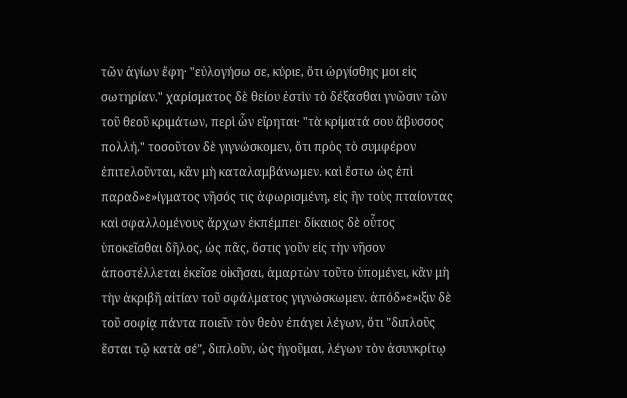τῶν ἁγίων ἔφη· "εὐλογήσω σε, κύριε, ὅτι ὠργίσθης μοι εἰς σωτηρίαν." χαρίσματος δὲ θείου ἐστὶν τὸ δέξασθαι γνῶσιν τῶν τοῦ θεοῦ κριμάτων, περὶ ὧν εἴρηται· "τὰ κρίματά σου ἄβυσσος πολλή." τοσοῦτον δὲ γιγνώσκομεν, ὅτι πρὸς τὸ συμφέρον ἐπιτελοῦνται, κἂν μὴ καταλαμβάνωμεν. καὶ ἔστω ὡς ἐπὶ παραδ»ε»ίγματος νῆσός τις ἀφωρισμένη, εἰς ἣν τοὺς πταίοντας καὶ σφαλλομένους ἄρχων ἐκπέμπει· δίκαιος δὲ οὗτος ὑποκεῖσθαι δῆλος, ὡς πᾶς, ὅστις γοῦν εἰς τὴν νῆσον ἀποστέλλεται ἐκεῖσε οἰκῆσαι, ἁμαρτὼν τοῦτο ὑπομένει, κἂν μὴ τὴν ἀκριβῆ αἰτίαν τοῦ σφάλματος γιγνώσκωμεν. ἀπόδ»ε»ιξιν δὲ τοῦ σοφίᾳ πάντα ποιεῖν τὸν θεὸν ἐπάγει λέγων, ὅτι "διπλοῦς ἔσται τῷ κατὰ σέ", διπλοῦν, ὡς ἡγοῦμαι, λέγων τὸν ἀσυνκρίτῳ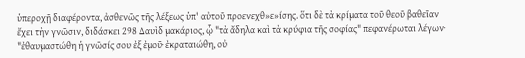ὑπεροχῇ διαφέροντα, ἀσθενῶς τῆς λέξεως ὑπ' αὐτοῦ προενεχθ»ε»ίσης. ὅτι δὲ τὰ κρίματα τοῦ θεοῦ βαθεῖαν ἔχει τὴν γνῶσιν, διδάσκει 298 ∆αυὶδ μακάριος, ᾧ "τὰ ἄδηλα καὶ τὰ κρύφια τῆς σοφίας" πεφανέρωται λέγων· "ἐθαυμαστώθη ἡ γνῶσίς σου ἐξ ἐμοῦ· ἐκραταιώθη, οὐ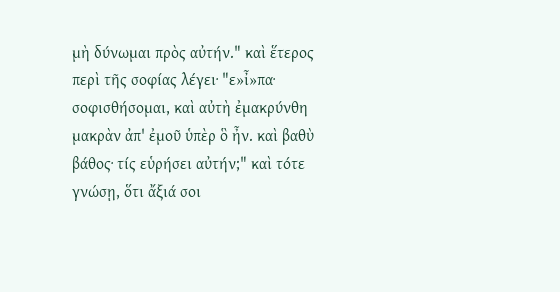μὴ δύνωμαι πρὸς αὐτήν." καὶ ἕτερος περὶ τῆς σοφίας λέγει· "ε»ἶ»πα· σοφισθήσομαι, καὶ αὐτὴ ἐμακρύνθη μακρὰν ἀπ' ἐμοῦ ὑπὲρ ὃ ἦν. καὶ βαθὺ βάθος· τίς εὑρήσει αὐτήν;" καὶ τότε γνώσῃ, ὅτι ἄξιά σοι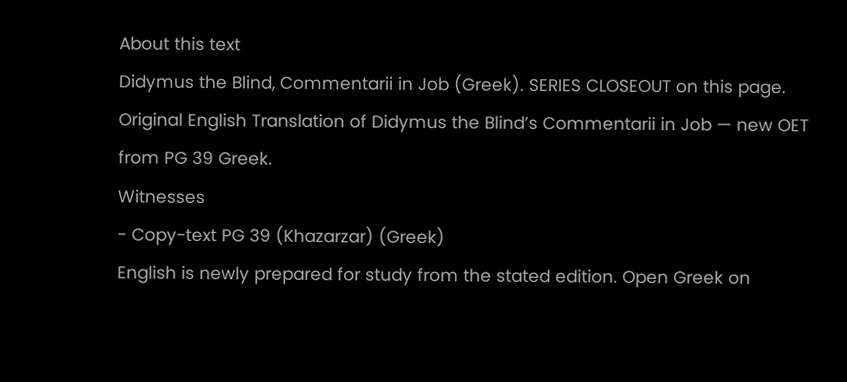About this text
Didymus the Blind, Commentarii in Job (Greek). SERIES CLOSEOUT on this page.
Original English Translation of Didymus the Blind’s Commentarii in Job — new OET from PG 39 Greek.
Witnesses
- Copy-text PG 39 (Khazarzar) (Greek)
English is newly prepared for study from the stated edition. Open Greek on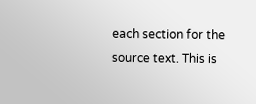each section for the source text. This is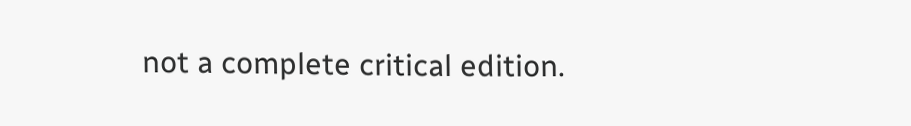not a complete critical edition.